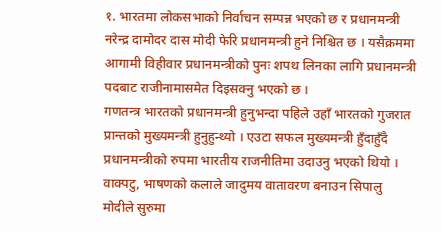१. भारतमा लोकसभाको निर्वाचन सम्पन्न भएको छ र प्रधानमन्त्री नरेन्द्र दामोदर दास मोदी फेरि प्रधानमन्त्री हुने निश्चित छ । यसैक्रममा आगामी विहीवार प्रधानमन्त्रीको पुनः शपथ लिनका लागि प्रधानमन्त्री पदबाट राजीनामासमेत दिइसक्नु भएको छ ।
गणतन्त्र भारतको प्रधानमन्त्री हुनुभन्दा पहिले उहाँ भारतको गुजरात प्रान्तको मुख्यमन्त्री हुनुहुन्थ्यो । एउटा सफल मुख्यमन्त्री हुँदाहुँदै प्रधानमन्त्रीको रुपमा भारतीय राजनीतिमा उदाउनु भएको थियो । वाक्पटु, भाषणको कलाले जादुमय वातावरण बनाउन सिपालु मोदीले सुरुमा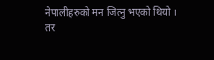नेपालीहरुको मन जित्नु भएको थियो ।
तर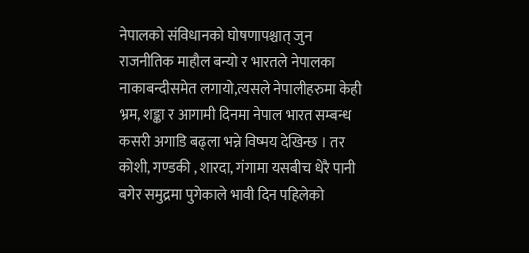नेपालको संविधानको घोषणापश्चात् जुन राजनीतिक माहौल बन्यो र भारतले नेपालका नाकाबन्दीसमेत लगायो,त्यसले नेपालीहरुमा केही भ्रम, शङ्का र आगामी दिनमा नेपाल भारत सम्बन्ध कसरी अगाडि बढ्ला भन्ने विष्मय देखिन्छ । तर कोशी, गण्डकी , शारदा, गंगामा यसबीच धेरै पानी बगेर समुद्रमा पुगेकाले भावी दिन पहिलेको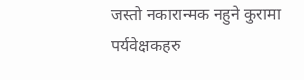जस्तो नकारान्मक नहुने कुरामा पर्यवेक्षकहरु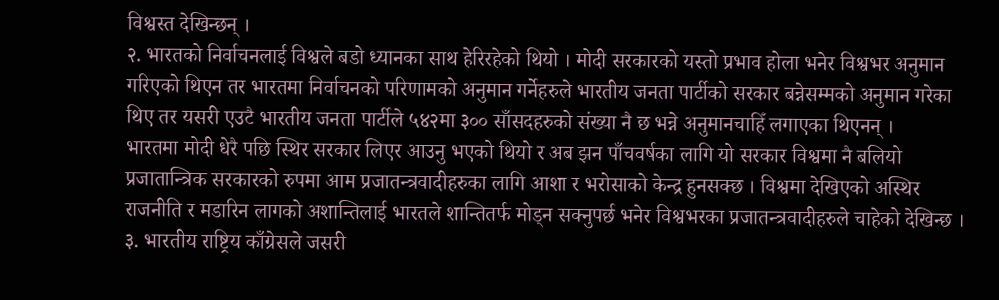विश्वस्त देखिन्छन् ।
२. भारतको निर्वाचनलाई विश्वले बडो ध्यानका साथ हेरिरहेको थियो । मोदी सरकारको यस्तो प्रभाव होला भनेर विश्वभर अनुमान गरिएको थिएन तर भारतमा निर्वाचनको परिणामको अनुमान गर्नेहरुले भारतीय जनता पार्टीको सरकार बन्नेसम्मको अनुमान गरेका थिए तर यसरी एउटै भारतीय जनता पार्टीले ५४२मा ३०० साँसदहरुको संख्या नै छ भन्ने अनुमानचाहिँ लगाएका थिएनन् ।
भारतमा मोदी धेरै पछि स्थिर सरकार लिएर आउनु भएको थियो र अब झन पाँचवर्षका लागि यो सरकार विश्वमा नै बलियो प्रजातान्त्रिक सरकारको रुपमा आम प्रजातन्त्रवादीहरुका लागि आशा र भरोसाको केन्द्र हुनसक्छ । विश्वमा देखिएको अस्थिर राजनीति र मडारिन लागको अशान्तिलाई भारतले शान्तितर्फ मोड्न सक्नुपर्छ भनेर विश्वभरका प्रजातन्त्रवादीहरुले चाहेको देखिन्छ ।
३. भारतीय राष्ट्रिय काँग्रेसले जसरी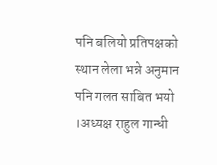पनि बलियो प्रतिपक्षको स्थान लेला भन्ने अनुमान पनि गलत साबित भयो ।अध्यक्ष राहुल गान्धी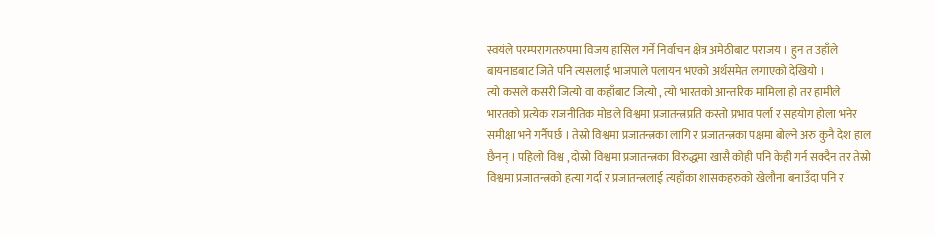स्वयंले परम्परागतरुपमा विजय हासिल गर्ने निर्वाचन क्षेत्र अमेठीबाट पराजय । हुन त उहाँले बायनाडबाट जिते पनि त्यसलाई भाजपाले पलायन भएको अर्थसमेत लगाएको देखियो ।
त्यो कसले कसरी जित्यो वा कहाँबाट जित्यो , त्यो भारतको आन्तरिक मामिला हो तर हामीले भारतको प्रत्येक राजनीतिक मोडले विश्वमा प्रजातन्त्रप्रति कस्तो प्रभाव पर्ला र सहयोग होला भनेर समीक्षा भने गर्नैपर्छ । तेस्रो विश्वमा प्रजातन्त्रका लागि र प्रजातन्त्रका पक्षमा बोल्ने अरु कुनै देश हाल छैनन् । पहिलो विश्व , दोस्रो विश्वमा प्रजातन्त्रका विरुद्धमा खासै कोही पनि केही गर्न सक्दैन तर तेस्रो विश्वमा प्रजातन्त्रको हत्या गर्दा र प्रजातन्त्रलाई त्यहाँका शासकहरुको खेलौना बनाउँदा पनि र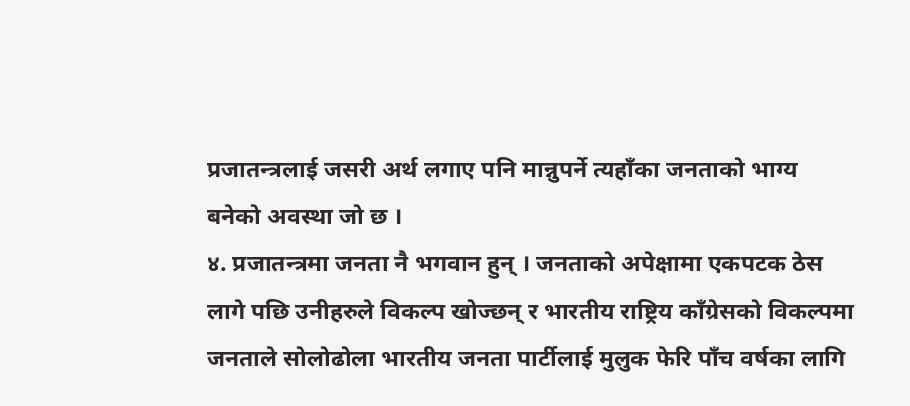प्रजातन्त्रलाई जसरी अर्थ लगाए पनि मान्नुपर्ने त्यहाँका जनताको भाग्य बनेको अवस्था जो छ ।
४. प्रजातन्त्रमा जनता नै भगवान हुन् । जनताको अपेक्षामा एकपटक ठेस लागे पछि उनीहरुले विकल्प खोज्छन् र भारतीय राष्ट्रिय काँग्रेसको विकल्पमा जनताले सोलोढोला भारतीय जनता पार्टीलाई मुलुक फेरि पाँच वर्षका लागि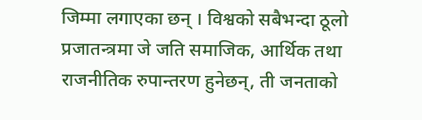जिम्मा लगाएका छन् । विश्वको सबैभन्दा ठूलो प्रजातन्त्रमा जे जति समाजिक, आर्थिक तथा राजनीतिक रुपान्तरण हुनेछन्, ती जनताको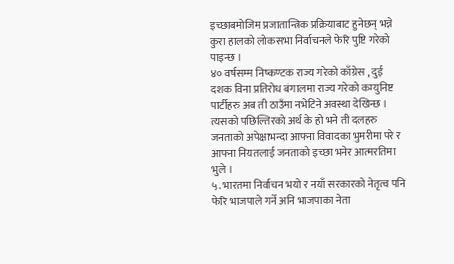इच्छाबमोजिम प्रजातान्त्रिक प्रक्रियाबाट हुनेछन् भन्ने कुरा हालको लोकसभा निर्वाचनले फेरि पुष्टि गरेको पाइन्छ ।
४० वर्षसम्म निष्कण्टक राज्य गरेको काँग्रेस , दुई दशक विना प्रतिरोध बंगालमा राज्य गरेको कम्युनिष्ट पार्टीहरु अब ती ठाउँमा नभेटिने अवस्था देखिन्छ । त्यसको पछिल्तिरको अर्थ के हो भने ती दलहरु जनताको अपेक्षाभन्दा आफ्ना विवादका भुमरीमा परे र आफ्ना नियतलाई जनताको इच्छा भनेर आत्मरतिमा भुले ।
५. भारतमा निर्वाचन भयो र नयाँ सरकारको नेतृत्व पनि फेरि भाजपाले गर्ने अनि भाजपाका नेता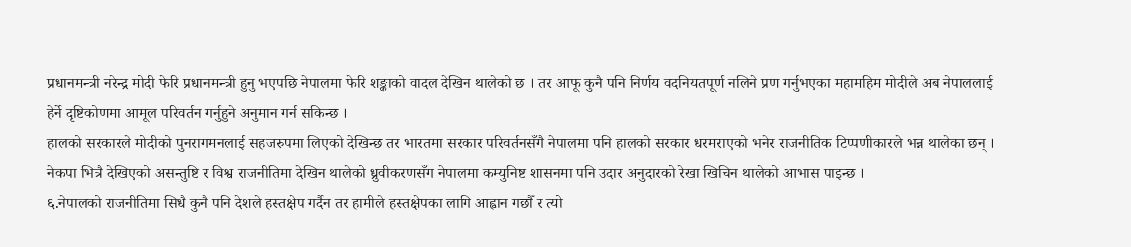प्रधानमन्त्री नरेन्द्र मोदी फेरि प्रधानमन्त्री हुनु भएपछि नेपालमा फेरि शङ्काको वादल देखिन थालेको छ । तर आफू कुनै पनि निर्णय वदनियतपूर्ण नलिने प्रण गर्नुभएका महामहिम मोदीले अब नेपाललाई हेर्ने दृष्टिकोणमा आमूल परिवर्तन गर्नुहुने अनुमान गर्न सकिन्छ ।
हालको सरकारले मोदीको पुनरागमनलाई सहजरुपमा लिएको देखिन्छ तर भारतमा सरकार परिवर्तनसँगै नेपालमा पनि हालको सरकार धरमराएको भनेर राजनीतिक टिप्पणीकारले भन्न थालेका छन् । नेकपा भित्रै देखिएको असन्तुष्टि र विश्व राजनीतिमा देखिन थालेको ध्रुवीकरणसँग नेपालमा कम्युनिष्ट शासनमा पनि उदार अनुदारको रेखा खिचिन थालेको आभास पाइन्छ ।
६.नेपालको राजनीतिमा सिधै कुनै पनि देशले हस्तक्षेप गर्दैन तर हामीले हस्तक्षेपका लागि आह्वान गछौँ र त्यो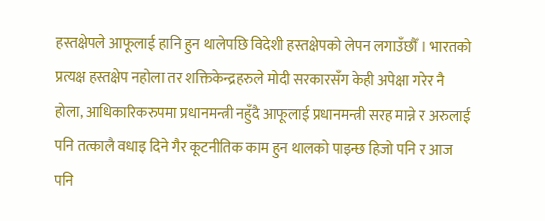हस्तक्षेपले आफूलाई हानि हुन थालेपछि विदेशी हस्तक्षेपको लेपन लगाउँछौँ । भारतको प्रत्यक्ष हस्तक्षेप नहोला तर शक्तिकेन्द्रहरुले मोदी सरकारसँग केही अपेक्षा गरेर नै होला, आधिकारिकरुपमा प्रधानमन्त्री नहुँदै आफूलाई प्रधानमन्त्री सरह मान्ने र अरुलाई पनि तत्कालै वधाइ दिने गैर कूटनीतिक काम हुन थालको पाइन्छ हिजो पनि र आज पनि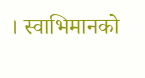। स्वाभिमानको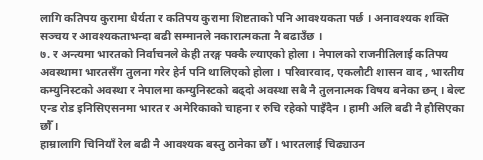लागि कतिपय कुरामा धैर्यता र कतिपय कुरामा शिष्टताको पनि आवश्यकता पर्छ । अनावश्यक शक्ति सञ्चय र आवश्यकताभन्दा बढी सम्मानले नकारात्मकता नै बढाउँछ ।
७. र अन्त्यमा भारतको निर्वाचनले केही तरङ्ग पक्कै ल्याएको होला । नेपालको राजनीतिलाई कतिपय अवस्थामा भारतसँग तुलना गरेर हेर्न पनि थालिएको होला । परिवारवाद, एकलौटी शासन वाद , भारतीय कम्युनिस्टको अवस्था र नेपालमा कम्युनिस्टको बढ्दो अवस्था सबै नै तुलनात्मक विषय बनेका छन् । बेल्ट एन्ड रोड इनिसिएसनमा भारत र अमेरिकाको चाहना र रुचि रहेको पाइँदैन । हामी अलि बढी नै हौसिएका छौँ ।
हाम्रालागि चिनियाँ रेल बढी नै आवश्यक बस्तु ठानेका छौँ । भारतलाई चिढ्याउन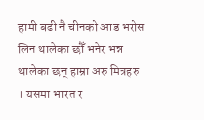हामी बढी नै चीनको आड भरोस लिन थालेका छौँ भनेर भन्न थालेका छन् हाम्रा अरु मित्रहरु । यसमा भारत र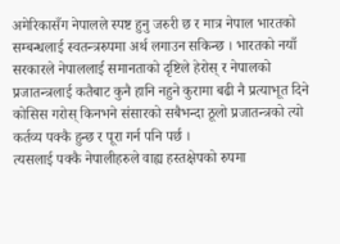अमेरिकासँग नेपालले स्पष्ट हुनु जरुरी छ र मात्र नेपाल भारतको सम्बन्धलाई स्वतन्त्ररुपमा अर्थ लगाउन सकिन्छ । भारतको नयाँ सरकारले नेपाललाई समानताको दृष्टिले हेरोस् र नेपालको प्रजातन्त्रलाई कतैबाट कुनै हानि नहुने कुरामा बढी नै प्रत्याभूत दिने कोसिस गरोस् किनभने संसारको सबैभन्दा ठूलो प्रजातन्त्रको त्यो कर्तव्य पक्कै हुन्छ र पूरा गर्न पनि पर्छ ।
त्यसलाई पक्कै नेपालीहरुले वाह्य हस्तक्षेपको रुपमा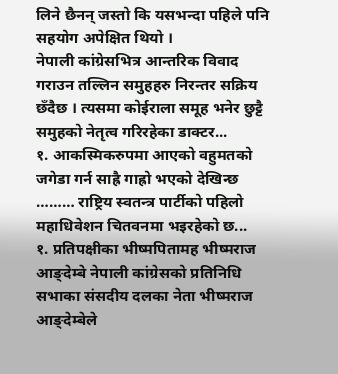लिने छैनन् जस्तो कि यसभन्दा पहिले पनि सहयोग अपेक्षित थियो ।
नेपाली कांग्रेसभित्र आन्तरिक विवाद गराउन तल्लिन समुहहरु निरन्तर सक्रिय छँदैछ । त्यसमा कोईराला समूह भनेर छुट्टै समुहको नेतृत्व गरिरहेका डाक्टर...
१. आकस्मिकरुपमा आएको वहुमतको जगेडा गर्न साह्रै गाह्रो भएको देखिन्छ ……… राष्ट्रिय स्वतन्त्र पार्टीको पहिलो महाधिवेशन चितवनमा भइरहेको छ...
१. प्रतिपक्षीका भीष्मपितामह भीष्मराज आङ्देम्बे नेपाली कांग्रेसको प्रतिनिधि सभाका संसदीय दलका नेता भीष्मराज आङ्देम्बेले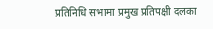प्रतिनिधि सभामा प्रमुख प्रतिपक्षी दलका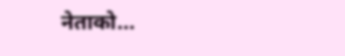नेताको...